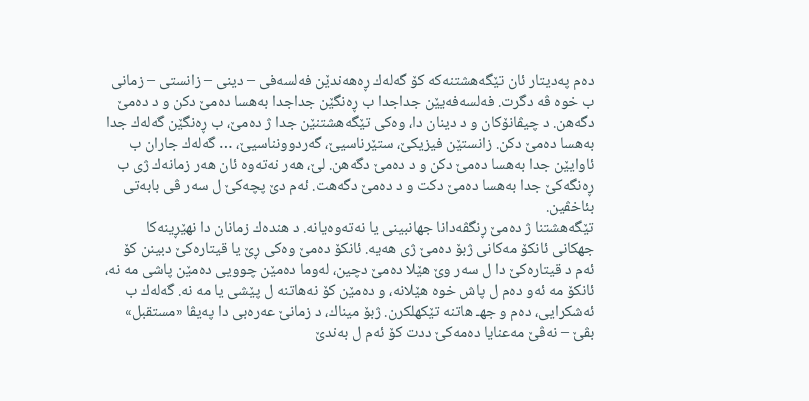دەم پەدیتار ئان تێگەھشتنەكە كۆ گەلەك ڕەھەندێن فەلسەفی – دینی – زانستی – زمانی ب خوە ڤە دگرت. فەلسەفەیێن جداجدا ب ڕەنگێن جداجدا بەھسا دەمێ دكن و د دەمێ دگەھن. د چیڤانۆكان و د دینان دا، وەكی تێگەھشتنێن جدا ژ دەمێ، ب ڕەنگێن گەلەك جدا بەھسا دەمێ دكن. زانستێن فیزیكێ، ستێرناسیێ، گەردوونناسیێ، … گەلەك جاران ب ئاوایێن جدا بەھسا دەمێ دكن و د دەمێ دگەھن. لێ، ھەر نەتەوە ئان ھەر زمانەك ژی ب ڕەنگەكێ جدا بەھسا دەمێ دكت و د دەمێ دگەھت. ئەم دێ پچەكێ ل سەر ڤی بابەتی بئاخڤین.
تێگەھشتنا ژ دەمێ ڕنگڤەدانا جھانبینی یا نەتەوەیانە. د ھندەك زمانان دا نھێڕینەكا جھكانی ئانكۆ مەكانی ژبۆ دەمێ ژی ھەیە. ئانكۆ دەمێ وەكی ڕێ یا قیتارەكێ دبینن كۆ ئەم د قیتارەكێ دا ل سەر وێ ھێلا دەمێ دچین، لەوما دەمێن چوویی دەمێن پاشی مە نە، ئانكۆ مە ئەو دەم ل پاش خوە ھێلانە، و دەمێن كۆ نەھاتنە ل پێشی یا مە نە. گەلەك ب ئەشكرایی، دەم و جھـ ھاتنە تێكھلكرن. ژبۆ میناك، د زمانێ عەرەبی دا پەیڤا «مستقبل» بڤێ – نەڤێ مەعنایا دەمەكێ ددت كۆ ئەم ل بەندێ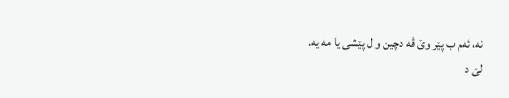نە، ئەم ب پێر وێ ڤە دچین و ل پێشی یا مە یە.
لێ د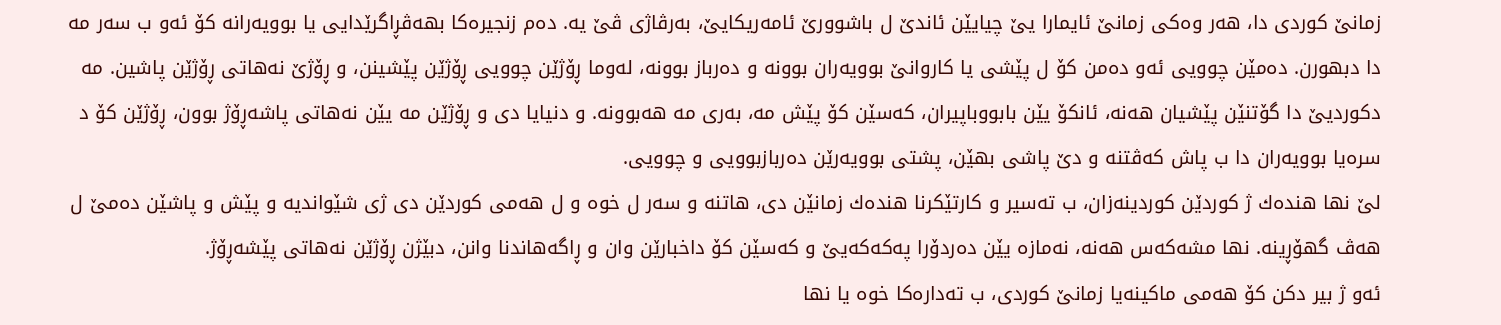زمانێ كوردی دا، ھەر وەكی زمانێ ئایمارا یێ چیایێن ئاندێ ل باشوورێ ئامەریكایێ، بەرڤاژی ڤێ یە. دەم زنجیرەكا بھەڤڕاگرێدایی یا بوویەرانە كۆ ئەو ب سەر مە دا دبھورن. دەمێن چوویی ئەو دەمن كۆ ل پێشی یا كاروانێ بوویەران بوونە و دەرباز بوونە، لەوما ڕۆژێن چوویی ڕۆژێن پێشینن، و ڕۆژێ نەھاتی ڕۆژێن پاشین. مە دكوردیێ دا گۆتنێن پێشیان ھەنە، ئانكۆ یێن بابووباپیران، كەسێن كۆ پێش مە، بەری مە ھەبوونە. و دنیایا دی و ڕۆژێن مە یێن نەھاتی پاشەڕۆژ بوون، ڕۆژێن كۆ د سرەیا بوویەران دا ب پاش كەڤتنە و دێ پاشی بھێن، پشتی بوویەرێن دەربازبوویی و چوویی.
لێ نھا ھندەك ژ كوردێن كوردینەزان، ب تەسیر و كارتێكرنا ھندەك زمانێن دی، ھاتنە و سەر ل خوە و ل ھەمی كوردێن دی ژی شێواندیە و پێش و پاشێن دەمێ ل ھەڤ گھۆڕینە. نھا مشەكەس ھەنە، نەمازە یێن دەردۆرا پەكەكەیێ و كەسێن كۆ داخبارێن وان و ڕاگەھاندنا وانن، دبێژن ڕۆژێن نەھاتی پێشەڕۆژ.
ئەو ژ بیر دكن كۆ ھەمی ماكینەیا زمانێ كوردی، ب تەدارەكا خوە یا نھا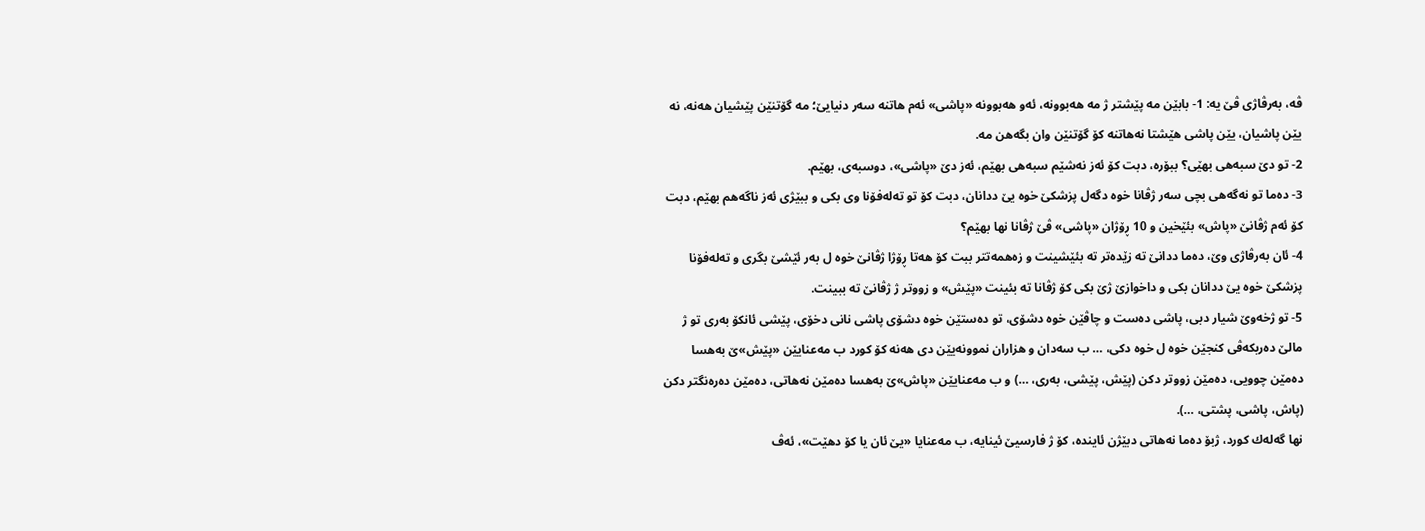ڤە، بەرڤاژی ڤێ یە: 1- بابێن مە پێشتر ژ مە ھەبوونە، ئەو ھەبوونە «پاشی» ئەم ھاتنە سەر دنیایێ؛ مە گۆتنێن پێشیان ھەنە، نە یێن پاشیان، یێن پاشی ھێشتا نەھاتنە كۆ گۆتنێن وان بگەھن مە.
2- تو دێ سبەھی بھێی؟ ببۆرە، دبت كۆ ئەز نەشێم سبەھی بھێم، ئەز دێ «پاشی»، دوسبەی، بھێم.
3- دەما تو نەگەھی بچی سەر ژڤانا خوە دگەل پزشكێ خوە یێ ددانان، دبت كۆ تو تەلەفۆنا وی بكی و ببێژی ئەز ناگەھم بھێم، دبت كۆ ئەم ژڤانێ «پاش» بئێخین و 10 ڕۆژان «پاشی» ڤێ ژڤانا نھا بھێم؟
4- ئان بەرڤاژی وێ، دەما ددانێ تە زێدەتر تە بئێشینت و زەھمەتتر ببت كۆ ھەتا ڕۆژا ژڤانێ خوە ل بەر ئێشێ بگری و تەلەفۆنا پزشكێ خوە یێ ددانان بكی و داخوازێ ژێ بكی كۆ ژڤانا تە بئینت «پێش» و زووتر ژ ژڤانێ تە ببینت.
5- تو ژخەوێ شیار دبی، پاشی دەست و چاڤێن خوە دشۆی، تو دەستێن خوە دشۆی پاشی نانی دخۆی، پێشی ئانكۆ بەری تو ژ مالێ دەربكەڤی كنجێن خوە ل خوە دكی، … ب سەدان و ھزاران نموونەیێن دی ھەنە كۆ كورد ب مەعنایێن «پێش»ێ بەھسا دەمێن چوویی، دەمێن زووتر دكن (پێش، پێشی، بەری، …) و ب مەعنایێن «پاش»ێ بەھسا دەمێن نەھاتی، دەمێن دەرەنگتر دكن (پاش، پاشی، پشتی، …).
نھا گەلەك كورد، ژبۆ دەما نەھاتی دبێژن ئایندە، كۆ ژ فارسیێ ئینایە، ب مەعنایا «یێ ئان یا كۆ دھێت»، ئەڤ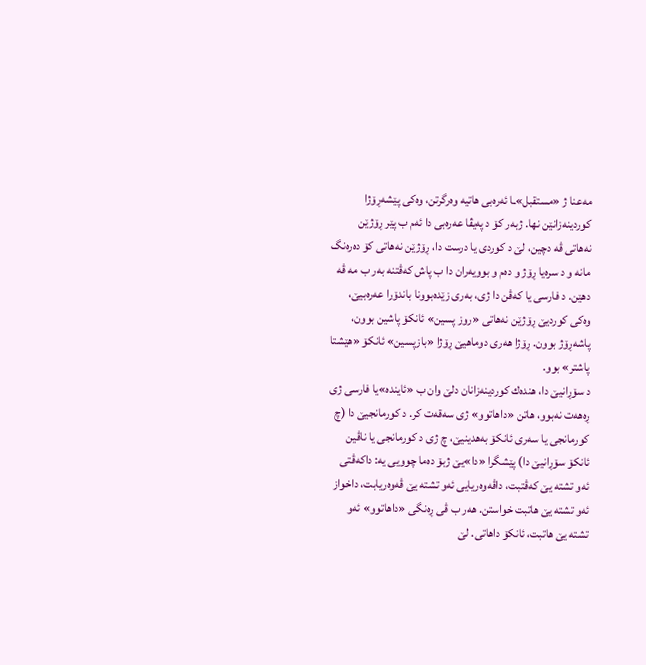مەعنا ژ «مستقبل»ـا ئەرەبی ھاتیە وەرگرتن، وەكی پێشەڕۆژا كوردینەزانێن نھا. ژبەر كۆ د پەیڤا عەرەبی دا ئەم ب پێر ڕۆژێن نەھاتی ڤە دچین، لێ د كوردی یا درست دا، ڕۆژێن نەھاتی كۆ دەرەنگ مانە و د سرەیا ڕۆژ و دەم و بوویەران دا ب پاش كەڤتنە بەر ب مە ڤە دھێن. د فارسی یا كەڤن دا ژی، بەری زێدەبوونا باندۆرا عەرەبیێ، وەكی كوردیێ ڕۆژێن نەھاتی «روز پسین» ئانكۆ پاشین بوون، پاشەڕۆژ بوون. ڕۆژا ھەری دوماھیێ ڕۆژا «بازپسین» ئانكۆ «ھێشتا پاشتر» بوو.
د سۆڕانیێ دا، ھندەك كوردینەزانان دلێ وان ب «ئایندە»یا فارسی ژی ڕەھەت نەبوو، ھاتن «داھاتوو» ژی سەقەت كر. د كورمانجیێ دا (چ كورمانجی یا سەری ئانكۆ بەھدینیێ، چ ژی د كورمانجی یا ناڤین ئانكۆ سۆڕانیێ دا) پێشگرا «دا»یێ ژبۆ دەما چوویی یە: داكەڤتی ئەو تشتە یێ كەڤتبت، داڤەوەریایی ئەو تشتە یێ ڤەوەریابت، داخواز ئەو تشتە یێ ھاتبت خواستن. ھەر ب ڤی ڕەنگی «داھاتوو» ئەو تشتە یێ ھاتبت، ئانكۆ داھاتی. لێ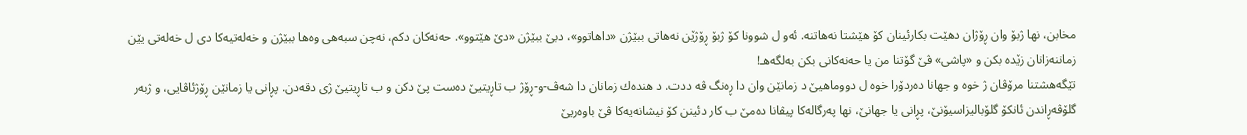مخابن، نھا ژبۆ وان ڕۆژان دھێت بكارئینان كۆ ھێشتا نەھاتنە. ئەو ل شوونا كۆ ژبۆ ڕۆژێن نەھاتی ببێژن «داھاتوو»، دبێ ببێژن «دێ ھێتوو». حەنەكان دكم، نەچن سبەھی وەھا ببێژن و خەلەتیەكا دی ل خەلەتی یێن زماننەزانان زێدە بكن و «پاشی» ڤێ گۆتنا من یا حەنەكانی بكن بەلگەھـ!
تێگەھشتنا مرۆڤان ژ خوە و جھانا دەردۆرا خوە ل دووماھیێ د زمانێن وان دا ڕەنگ ڤە ددت. د ھندەك زمانان دا شەڤ-و-ڕۆژ ب تاڕیتیێ دەست پێ دكن و ب تاڕیتیێ ژی دقەدن. پڕانی یا زمانێن ڕۆژئاڤایی، و ژبەر گلۆڤەڕاندن ئانكۆ گلۆبالیزاسیۆنێ، پڕانی یا جھانێ، نھا پەرگالەكا پیڤانا دەمێ ب كار دئینن كۆ نیشانەیەكا ڤێ باوەریێ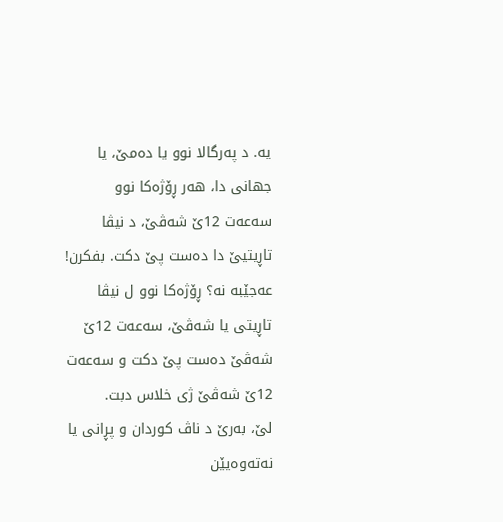یە. د پەرگالا نوو یا دەمێ، یا جھانی دا، ھەر ڕۆژەكا نوو سەعەت 12ێ شەڤێ، د نیڤا تاڕیتیێ دا دەست پێ دكت. بفكرن! عەجێبە نە؟ ڕۆژەكا نوو ل نیڤا تاڕیتی یا شەڤێ، سەعەت 12ێ شەڤێ دەست پێ دكت و سەعەت 12ێ شەڤێ ژی خلاس دبت.
لێ، بەرێ د ناڤ كوردان و پڕانی یا نەتەوەیێن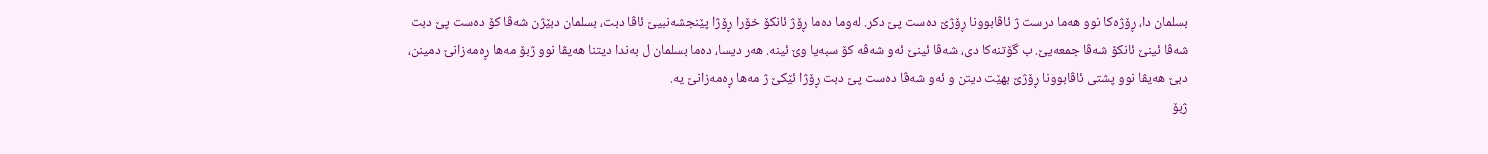بسلمان دا، ڕۆژەكا نوو ھەما درست ژ ئاڤابوونا ڕۆژێ دەست پێ دكر. لەوما دەما ڕۆژ ئانكۆ خۆرا ڕۆژا پێنجشەنبیێ ئاڤا دبت، بسلمان دبێژن شەڤا كۆ دەست پێ دبت شەڤا ئینێ ئانكۆ شەڤا جمعەیێ. ب گۆتنەكا دی، شەڤا ئینێ ئەو شەڤە كۆ سبەیا وێ ئینە. ھەر دیسا، دەما بسلمان ل بەندا دیتنا ھەیڤا نوو ژبۆ مەھا ڕەمەزانێ دمینن، دبێ ھەیڤا نوو پشتی ئاڤابوونا ڕۆژێ بھێت دیتن و ئەو شەڤا دەست پێ دبت ڕۆژا ئێكێ ژ مەھا ڕەمەزانێ یە.
ژبۆ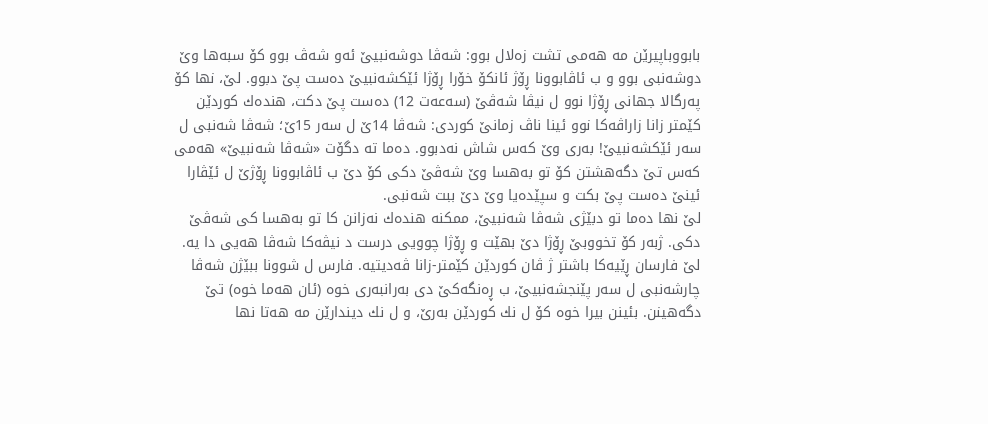بابووباپیرێن مە ھەمی تشت زەلال بوو: شەڤا دوشەنبیێ ئەو شەڤ بوو كۆ سبەھا وێ دوشەنبی بوو و ب ئاڤابوونا ڕۆژ ئانكۆ خۆرا ڕۆژا ئێكشەنبیێ دەست پێ دبوو. لێ، نھا كۆ پەرگالا جھانی ڕۆژا نوو ل نیڤا شەڤێ (سەعەت 12) دەست پێ دكت، ھندەك كوردێن كێمتر زانا زاراڤەكا نوو ئینا ناڤ زمانێ كوردی: شەڤا 14ێ ل سەر 15ێ؛ شەڤا شەنبی ل سەر ئێكشەنبیێ! بەری وێ كەس شاش نەدبوو. دەما تە دگۆت «شەڤا شەنبیێ» ھەمی كەس تێ دگەھشتن كۆ تو بەھسا وێ شەڤێ دكی كۆ دێ ب ئاڤابوونا ڕۆژێ ل ئێڤارا ئینێ دەست پێ بكت و سپێدەیا وێ دێ ببت شەنبی.
لێ نھا دەما تو دبێژی شەڤا شەنبیێ، ممكنە ھندەك نەزانن كا تو بەھسا كی شەڤێ دكی. ژبەر كۆ تخووبێ ڕۆژا دێ بھێت و ڕۆژا چوویی درست د نیڤەكا شەڤا ھەیی دا یە. لێ فارسان ڕێیەكا باشتر ژ ڤان كوردێن كێمتر-زانا ڤەدیتیە. فارس ل شوونا ببێژن شەڤا چارشەنبی ل سەر پێنجشەنبیێ، ب ڕەنگەكێ دی بەرانبەری خوە (ئان ھەما خوە) تێ دگەھینن. بئینن بیرا خوە كۆ ل نك كوردێن بەرێ، و ل نك دیندارێن مە ھەتا نھا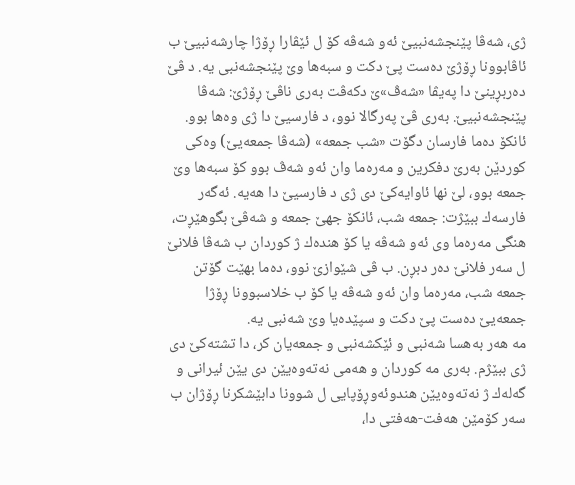ژی، شەڤا پێنجشەنبیێ ئەو شەڤە كۆ ل ئێڤارا ڕۆژا چارشەنبیێ ب ئاڤابوونا ڕۆژێ دەست پێ دكت و سبەھا وێ پێنجشەنبی یە. د ڤێ دەربڕینێ دا پەیڤا «شەڤ»ێ دكەڤت بەری ناڤێ ڕۆژێ: شەڤا پێنجشەنبیێ. بەری ڤێ پەرگالا نوو، د فارسیێ دا ژی وەھا بوو. ئانكۆ دەما فارسان دگۆت «شب جمعە» (شەڤا جمعەیێ) وەكی كوردێن بەرێ دفكرین و مەرەما وان ئەو شەڤ بوو كۆ سبەھا وێ جمعە بوو، لێ نھا ئاوایەكێ دی ژی د فارسیێ دا ھەیە. ئەگەر فارسەك ببێژت: جمعە شب، ئانكۆ جھێ جمعە و شەڤێ بگوھێڕت، ھنگی مەرەما وی ئەو شەڤە یا كۆ ھندەك ژ كوردان ب شەڤا فلانێ ل سەر فلانێ دەر دبڕن. ب ڤی شێوازێ نوو، دەما بھێت گۆتن جمعە شب، مەرەما وان ئەو شەڤە یا كۆ ب خلاسبوونا ڕۆژا جمعەیێ دەست پێ دكت و سپێدەیا وێ شەنبی یە.
مە ھەر بەھسا شەنبی و ئێكشەنبی و جمعەیان كر، دا تشتەكێ دی ژی ببێژم. بەری مە كوردان و ھەمی نەتەوەیێن دی یێن ئیرانی و گەلەك ژ نەتەوەیێن ھندوئەوڕۆپایی ل شوونا دابێشكرنا ڕۆژان ب سەر كۆمێن ھەفت-ھەفتی دا،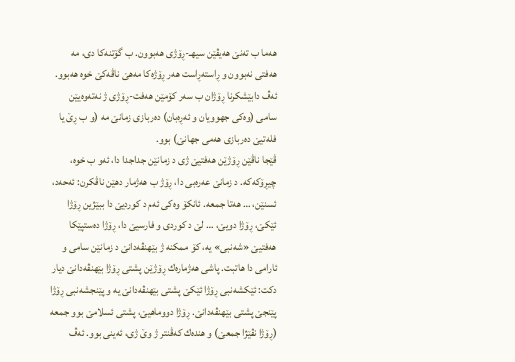ھەما ب تەنێ ھەیڤێن سیھـ-ڕۆژی ھەبوون. ب گۆتنەكا دی، مە ھەفتی نەبوون و ڕاستەڕاست ھەر ڕۆژەكا مەھێ ناڤەكێ خوە ھەبوو. ئەڤ دابێشكرنا ڕۆژان ب سەر كۆمێن ھەفت-ڕۆژی ژ نەتەوەیێن سامی (وەكی جھوویان و ئەڕەبان) دەربازی زمانێ مە (و ب ڕێ یا فلەتیێ دەربازی ھەمی جھانێ) بوو.
ڤێجا ناڤێن ڕۆژێن ھەفتیێ ژی د زمانێن جداجدا دا، ئەو ب خوە، چیڕۆكەكە. د زمانێ عەرەبی دا، ڕۆژ ب ھەژمار دھێن ناڤكرن: ئەحەد، ئسنێن، … ھەتا جمعە. ئانكۆ وەكی ئەم د كوردیێ دا ببێژین ڕۆژا ئێكێ، ڕۆژا دویێ، … لێ د كوردی و فارسیێ دا، ڕۆژا دەستپێكا ھەفتیێ «شەنبی» یە، كۆ ممكنە ژ بێھنڤەدانێ د زمانێن سامی و ئارامی دا ھاتبت. پاشی ھەژمارەك ڕۆژێن پشتی ڕۆژا بێھنڤەدانێ دیار دكت: ئێكشەنبی ڕۆژا ئێكێ پشتی بێھنڤەدانێ یە و پێنجشەنبی ڕۆژا پێنجێ پشتی بێھنڤەدانێ. ڕۆژا دووماھیێ، پشتی ئسلامێ بوو جمعە (ڕۆژا نڤێژا جمعێ) و ھندەك كەڤنتر ژ وێ ژی، ئەینی بوو. ئەڤ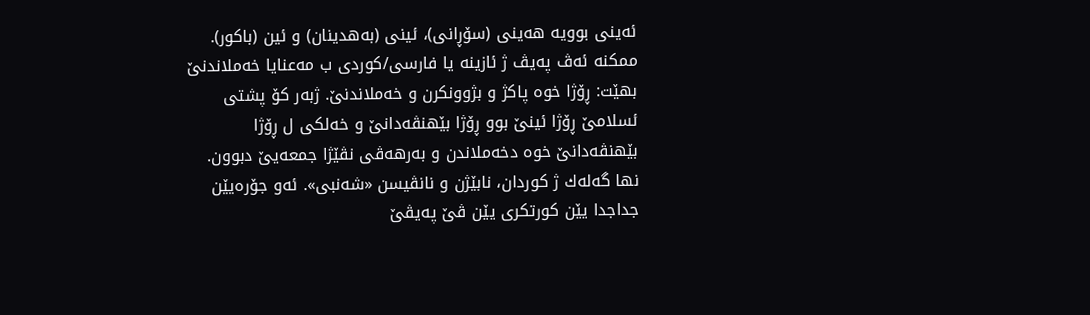ئەینی بوویە ھەینی (سۆڕانی)، ئینی (بەھدینان) و ئین (باكور). ممكنە ئەڤ پەیڤ ژ ئازینە یا فارسی/كوردی ب مەعنایا خەملاندنێ بھێت: ڕۆژا خوە پاكژ و بژوونكرن و خەملاندنێ. ژبەر كۆ پشتی ئسلامێ ڕۆژا ئینێ بوو ڕۆژا بێھنڤەدانێ و خەلكی ل ڕۆژا بێھنڤەدانێ خوە دخەملاندن و بەرھەڤی نڤێژا جمعەیێ دبوون.
نھا گەلەك ژ كوردان، نابێژن و نانڤیسن «شەنبی». ئەو جۆرەیێن جداجدا یێن كورتكری یێن ڤێ پەیڤێ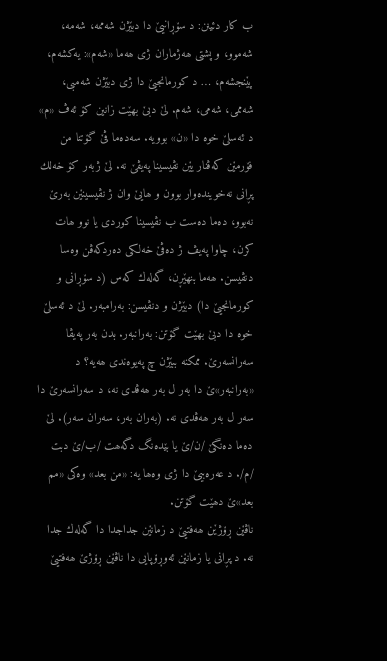ب كار دئینن: د سۆڕانیێ دا دبێژن شەممە، شەمە، شەموو، و پشتی ھەژماران ژی ھەما «شەم»: یەكشەم، پێنجشەم، … د كورمانجیێ دا ژی دبێژن شەمبی، شەممی، شەمی، شەم. لێ دبێ بھێت زانین كۆ ئەڤ «م» د ئەسلێ خوە دا «ن» بوویە. سەدەما ڤێ گۆتنا من فۆرمێن كەڤنار یێن نڤیسینا پەیڤێ نە. لێ ژبەر كۆ خەلك پڕانی نەخویندەوار بوون و ھایێ وان ژ نڤیسینێن بەرێ نەبوو، دەما دەست ب نڤیسینا كوردی یا نوو ھات كرن، چاوا پەیڤ ژ دەڤێ خەلكی دەردكەڤن وەسا دنڤیسن. ھەما بنھێڕن، گەلەك كەس (د سۆڕانی و كورمانجیێ دا) دبێژن و دنڤیسن: بەرامبەر. لێ د ئەسلێ خوە دا دبێ بھێت گۆتن: بەرانبەر. بدن بەر پەیڤا سەرانسەرێ. ممكنە ببێژن چ پەیوەندی ھەیە؟ د «بەرانبەر»ێ دا بەر ل بەر ھەڤدی نە، د سەرانسەرێ دا سەر ل بەر ھەڤدی نە. (بەران بەر، سەران سەر). لێ دەما دەنگێ /ن/ێ یا بێدەنگ دگەھت /ب/ێ دبت /م/. د عەرەبیێ دا ژی وەھا یە: «من بعد» وەكی «مم بعد»ێ دھێت گۆتن.
ناڤێن ڕۆژێن ھەفتیێ د زمانێن جداجدا دا گەلەك جدا نە. د پڕانی یا زمانێن ئەوڕۆپایی دا ناڤێن ڕۆژێ ھەفتیێ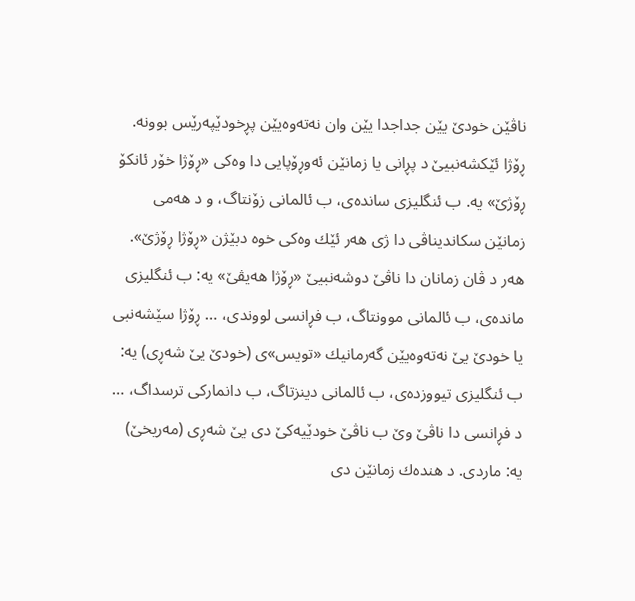ناڤێن خودێ یێن جداجدا یێن وان نەتەوەیێن پڕخودێپەرێس بوونە. ڕۆژا ئێكشەنبیێ د پڕانی یا زمانێن ئەوڕۆپایی دا وەكی «ڕۆژا خۆر ئانكۆ ڕۆژێ» یە. ب ئنگلیزی ساندەی، ب ئالمانی زۆنتاگ، و د ھەمی زمانێن سكاندیناڤی دا ژی ھەر ئێك وەكی خوە دبێژن «ڕۆژا ڕۆژێ». ھەر د ڤان زمانان دا ناڤێ دوشەنبیێ «ڕۆژا ھەیڤێ» یە: ب ئنگلیزی ماندەی، ب ئالمانی موونتاگ، ب فڕانسی لووندی، … ڕۆژا سێشەنبی یا خودێ یێ نەتەوەیێن گەرمانیك «تویس»ی (خودێ یێ شەڕی) یە: ب ئنگلیزی تیووزدەی، ب ئالمانی دینزتاگ، ب دانماركی ترسداگ، … د فڕانسی دا ناڤێ وێ ب ناڤێ خودێیەكێ دی یێ شەڕی (مەریخێ) یە: ماردی. د ھندەك زمانێن دی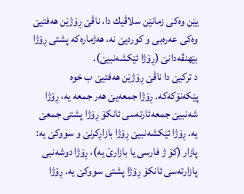یێن وەكی زمانێن سلاڤیك دا، ناڤێ ڕۆژێن ھەفتیێ وەكی عەرەبی و كوردیێ نە، ھەژمارەكە پشتی ڕۆژا بێھنڤەدانێ (ڕۆژا ئێكشەنبیێ).
د تركیێ دا ناڤێ ڕۆژێن ھەفتیێ ب خوە پێكەنۆكەكە. ڕۆژا جمعەیێ ھەر جمعە یە، ڕۆژا شەنبیێ جمعەئارتەسی ئانكۆ ڕۆژا پشتی جمعێ یە. ڕۆژا ئێكشەنبیێ ڕۆژا بازاڕكرنێ و سووكێ یە: پازار (كۆ ژ فارسی یا بازارێ یە)، ڕۆژا دوشەنبی پازارتەسی ئانكۆ ڕۆژا پشتی سووكێ یە. ڕۆژا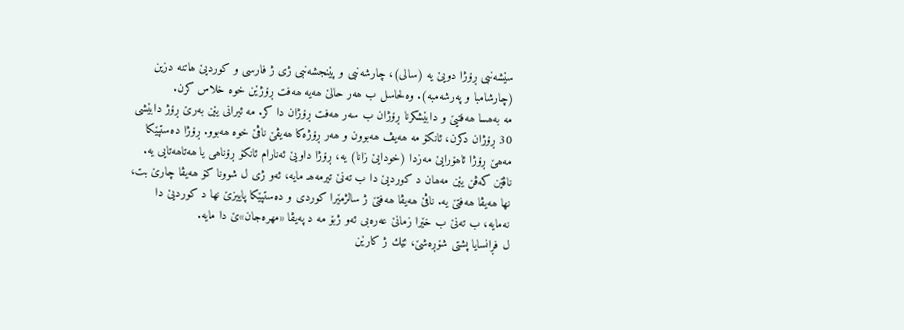سێشەنبی ڕۆژا دویێ یە (سالی)، چارشەنبی و پێنجشەنبی ژی ژ فارسی و كوردیێ ھاتنە دزین (چارشامبا و پەرشەمبە). وەلحاسل ب ھەر حالێ ھەیە ھەفت ڕۆژێن خوە خلاس كرن.
مە بەھسا ھەفتیێ و دابێشكرنا ڕۆژان ب سەر ھەفت ڕۆژان دا كر. مە ئیرانی یێن بەرێ ڕۆژ دابێشی 30 ڕۆژان دكرن، ئانكۆ مە ھەیڤ ھەبوون و ھەر ڕۆژەكا ھەیڤێ ناڤێ خوە ھەبوو. ڕۆژا دەستپێكا مەھێ ڕۆژا ئاھۆرایێ مەزدا (خودایێ زانا) یە، ڕۆژا داویێ ئەنارام ئانكۆ ڕۆناھی یا ھەتاھەتایی یە. ناڤێن كەڤن یێن مەھان د كوردیێ دا ب تەنێ تیرمەھـ مایە، ئەو ژی ل شوونا كۆ ھەیڤا چارێ بت، نھا ھەیڤا ھەفتێ یە. ناڤێ ھەیڤا ھەفتێ ژ سالژمێرا كوردی و دەستپێكا پاییزێ نھا د كوردیێ دا نەمایە، ب تەنێ ب خێرا زمانێ عەرەبی ئەو ژبۆ مە د پەیڤا «مھرەجان»ێ دا مایە.
ل فڕانسایا پشتی شۆڕەشێ، ئێك ژ كارێن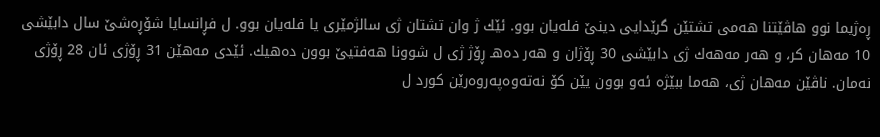ڕەژیما نوو ھاڤێتنا ھەمی تشتێن گرێدایی دینێ فلەیان بوو. ئێك ژ وان تشتان ژی سالژمێری یا فلەیان بوو. ل فڕانسایا شۆڕەشێ سال دابێشی 10 مەھان كر، و ھەر مەھەك ژی دابێشی 30 ڕۆژان و ھەر دەھـ ڕۆژ ژی ل شوونا ھەفتیێ بوون دەھیك. ئێدی مەھێن 31 ڕۆژی ئان 28 ڕۆژی نەمان. ناڤێن مەھان ژی، ھەما ببێژە ئەو بوون یێن كۆ نەتەوەپەروەرێن كورد ل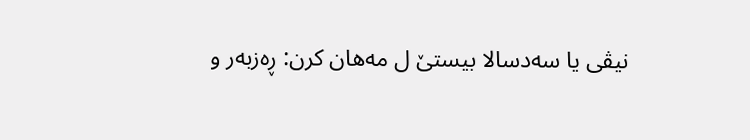نیڤی یا سەدسالا بیستێ ل مەھان كرن: ڕەزبەر و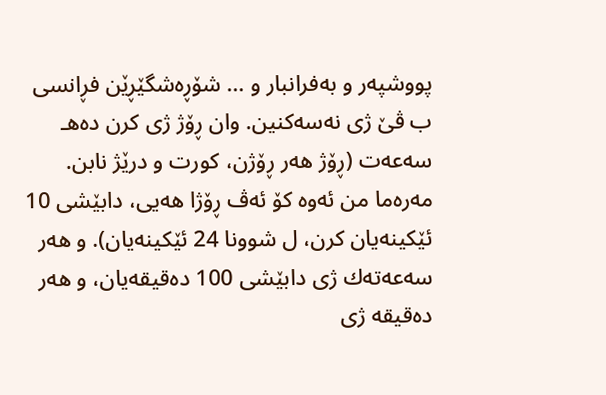پووشپەر و بەفرانبار و … شۆڕەشگێڕێن فڕانسی ب ڤێ ژی نەسەكنین. وان ڕۆژ ژی كرن دەھـ سەعەت (ڕۆژ ھەر ڕۆژن، كورت و درێژ نابن. مەرەما من ئەوە كۆ ئەڤ ڕۆژا ھەیی، دابێشی 10 ئێكینەیان كرن، ل شوونا 24 ئێكینەیان). و ھەر سەعەتەك ژی دابێشی 100 دەقیقەیان، و ھەر دەقیقە ژی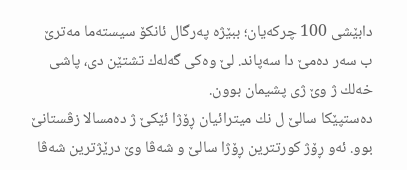دابێشی 100 چركەیان؛ ببێژە پەرگال ئانكۆ سیستەما مەترێ ب سەر دەمێ دا سەپاند. لێ وەكی گەلەك تشتێن دی، پاشی خەلك ژ وێ ژی پشیمان بوون.
دەستپێكا سالێ ل نك میترائیان ڕۆژا ئێكێ ژ دەمسالا زڤستانێ بوو. ئەو ڕۆژ كورتترین ڕۆژا سالێ و شەڤا وێ درێژترین شەڤا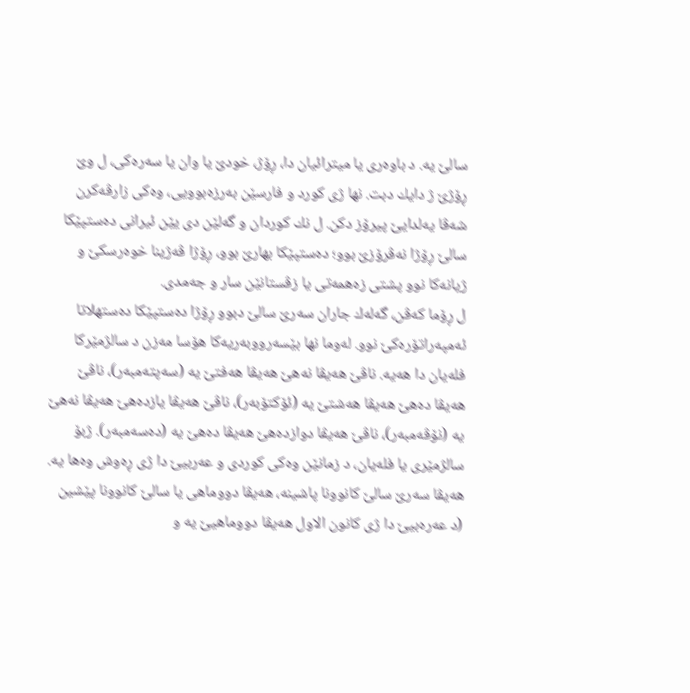سالێ یە. د باوەری یا میترائیان دا، ڕۆژ، خودێ یا وان یا سەرەكی، ل وێ ڕۆژێ ژ دایك دبت. نھا ژی كورد و فارسێن بەرزەبوویی، وەكی زارڤەكرن شەڤا یەلدایێ پیرۆز دكن. ل نك كوردان و گەلێن دی یێن ئیرانی دەستپێكا سالێ ڕۆژا نەڤرۆزێ بوو؛ دەستپێكا بھارێ بوو، ڕۆژا ڤەژینا خوەرسكێ و ژیانەكا نوو پشتی زەھمەتی یا زڤستانێن سار و جەمدی.
ل ڕۆما كەڤن، گەلەك جاران سەرێ سالێ دبوو ڕۆژا دەستپێكا دەستھلاتا ئەمپەراتۆرەكێ نوو. لەوما نھا بێسەرووبەریەكا ھۆسا مەزن د سالژمێركا فلەیان دا ھەیە. ناڤێ ھەیڤا نەھێ ھەیڤا ھەفتێ یە (سەپتەمبەر)، ناڤێ ھەیڤا دەھێ ھەیڤا ھەشتێ یە (ئۆكتۆبەر)، ناڤێ ھەیڤا یازدەھێ ھەیڤا نەھێ یە (نۆڤەمبەر)، ناڤێ ھەیڤا دوازدەھێ ھەیڤا دەھێ یە (دەسەمبەر). ژبۆ سالژمێری یا فلەیان، د زمانێن وەكی كوردی و عەربیێ دا ژی ڕەوش وەھا یە. ھەیڤا سەرێ سالێ كانوونا پاشینە، ھەیڤا دووماھی یا سالێ كانوونا پێشین (د عەرەبیێ دا ژی كانون الاول ھەیڤا دووماھیێ یە و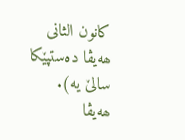كانون الثانی ھەیڤا دەستپێكا سالێ یە).
ھەیڤا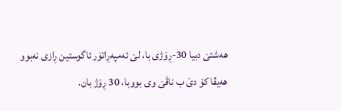ھەشتێ دبیا 30-ڕۆژی با، لێ ئەمپەڕاتۆر ئاگوستین ڕازی نەبوو ھەیڤا كۆ دێ ب ناڤێ وی بووبا، 30 ڕۆژ بان.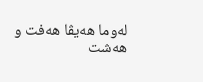لەوما ھەیڤا ھەفت و ھەشت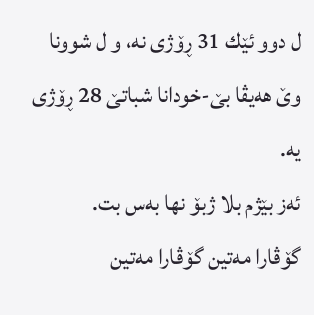ل دوو ئێك 31 ڕۆژی نە، و ل شوونا وێ ھەیڤا بێ-خودانا شباتێ 28 ڕۆژی یە.
ئەز بێژم بلا ژبۆ نھا بەس بت.
گۆڤارا مەتین گۆڤارا مەتین